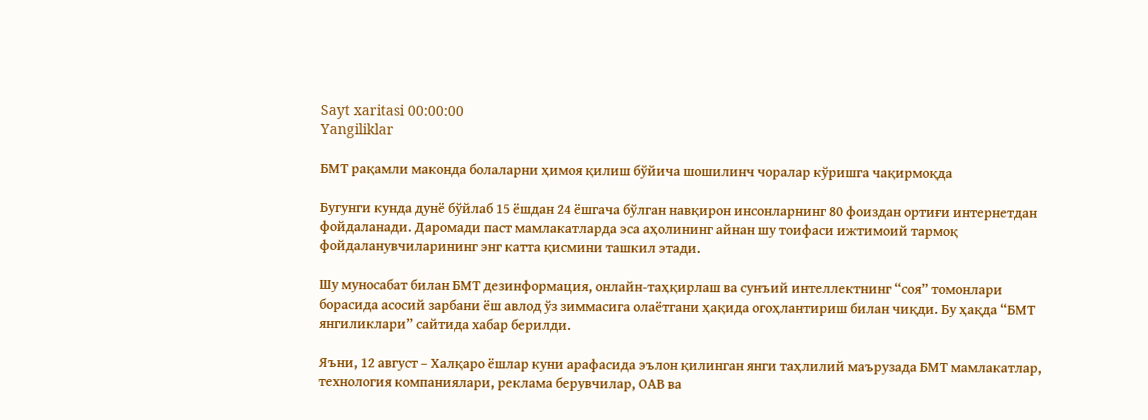Sayt xaritasi 00:00:00
Yangiliklar

БМТ рақамли маконда болаларни ҳимоя қилиш бўйича шошилинч чоралар кўришга чақирмоқда

Бугунги кунда дунё бўйлаб 15 ёшдан 24 ёшгача бўлган навқирон инсонларнинг 80 фоиздан ортиғи интернетдан фойдаланади. Даромади паст мамлакатларда эса аҳолининг айнан шу тоифаси ижтимоий тармоқ фойдаланувчиларининг энг катта қисмини ташкил этади.

Шу муносабат билан БМТ дезинформация, онлайн-таҳқирлаш ва сунъий интеллектнинг “соя” томонлари борасида асосий зарбани ёш авлод ўз зиммасига олаётгани ҳақида огоҳлантириш билан чиқди. Бу ҳақда “БМТ янгиликлари” сайтида хабар берилди.

Яъни, 12 август – Халқаро ёшлар куни арафасида эълон қилинган янги таҳлилий маърузада БМТ мамлакатлар, технология компаниялари, реклама берувчилар, ОАВ ва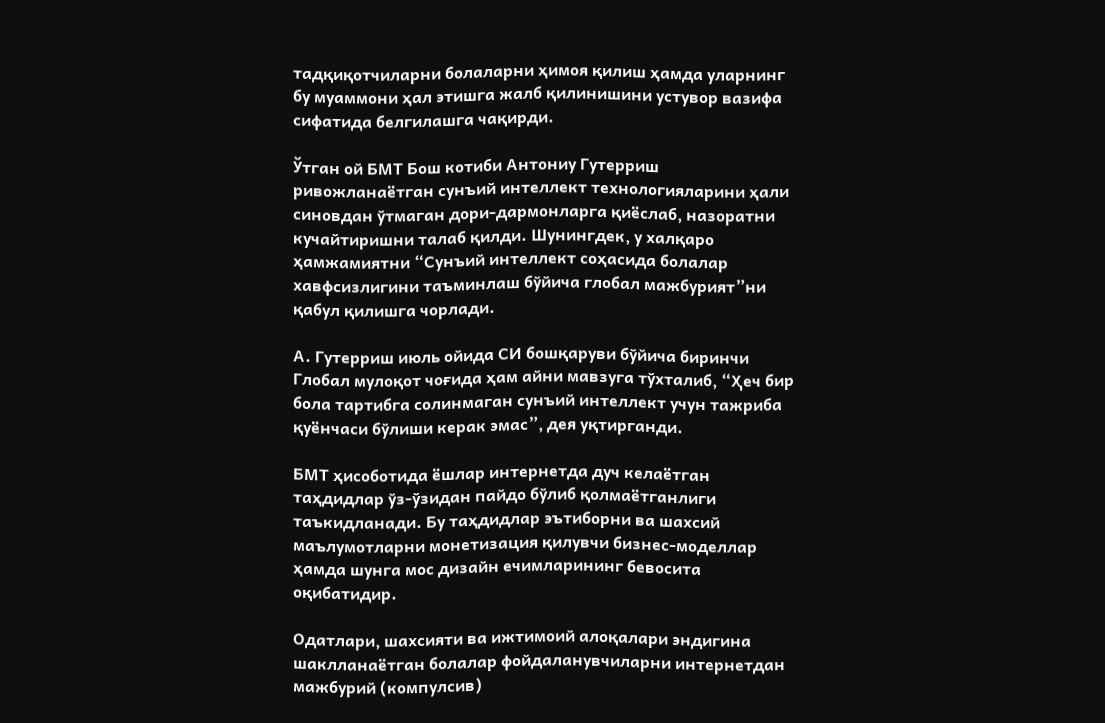тадқиқотчиларни болаларни ҳимоя қилиш ҳамда уларнинг бу муаммони ҳал этишга жалб қилинишини устувор вазифа сифатида белгилашга чақирди.

Ўтган ой БМТ Бош котиби Антониу Гутерриш ривожланаётган сунъий интеллект технологияларини ҳали синовдан ўтмаган дори-дармонларга қиёслаб, назоратни кучайтиришни талаб қилди. Шунингдек, у халқаро ҳамжамиятни “Сунъий интеллект соҳасида болалар хавфсизлигини таъминлаш бўйича глобал мажбурият”ни қабул қилишга чорлади.

А. Гутерриш июль ойида СИ бошқаруви бўйича биринчи Глобал мулоқот чоғида ҳам айни мавзуга тўхталиб, “Ҳеч бир бола тартибга солинмаган сунъий интеллект учун тажриба қуёнчаси бўлиши керак эмас”, дея уқтирганди.

БМТ ҳисоботида ёшлар интернетда дуч келаётган таҳдидлар ўз-ўзидан пайдо бўлиб қолмаётганлиги таъкидланади. Бу таҳдидлар эътиборни ва шахсий маълумотларни монетизация қилувчи бизнес-моделлар ҳамда шунга мос дизайн ечимларининг бевосита оқибатидир.

Одатлари, шахсияти ва ижтимоий алоқалари эндигина шаклланаётган болалар фойдаланувчиларни интернетдан мажбурий (компулсив)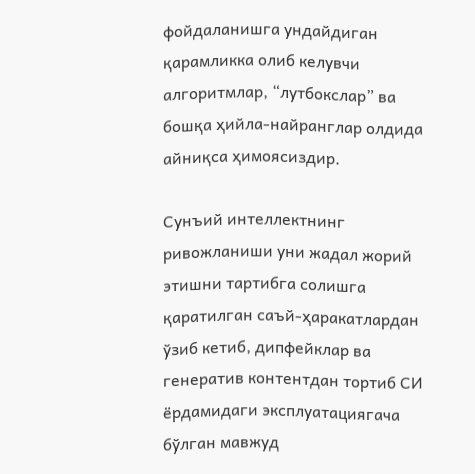фойдаланишга ундайдиган қарамликка олиб келувчи алгоритмлар, “лутбокслар” ва бошқа ҳийла-найранглар олдида айниқса ҳимоясиздир.

Сунъий интеллектнинг ривожланиши уни жадал жорий этишни тартибга солишга қаратилган саъй-ҳаракатлардан ўзиб кетиб, дипфейклар ва генератив контентдан тортиб СИ ёрдамидаги эксплуатациягача бўлган мавжуд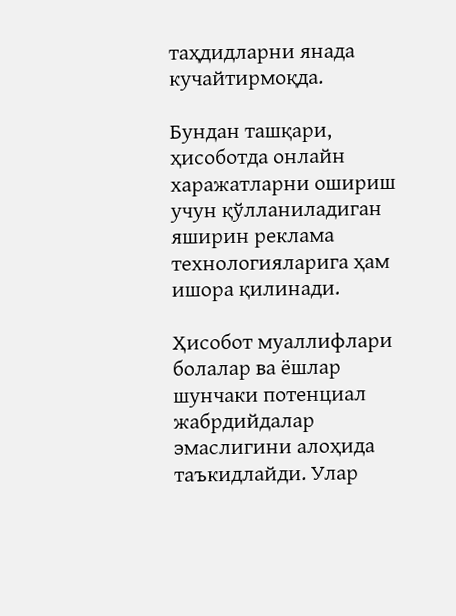таҳдидларни янада кучайтирмоқда.

Бундан ташқари, ҳисоботда онлайн харажатларни ошириш учун қўлланиладиган яширин реклама технологияларига ҳам ишора қилинади.

Ҳисобот муаллифлари болалар ва ёшлар шунчаки потенциал жабрдийдалар эмаслигини алоҳида таъкидлайди. Улар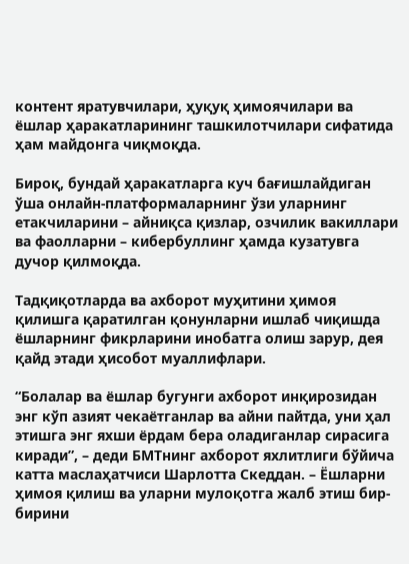контент яратувчилари, ҳуқуқ ҳимоячилари ва ёшлар ҳаракатларининг ташкилотчилари сифатида ҳам майдонга чиқмоқда.

Бироқ, бундай ҳаракатларга куч бағишлайдиган ўша онлайн-платформаларнинг ўзи уларнинг етакчиларини – айниқса қизлар, озчилик вакиллари ва фаолларни – кибербуллинг ҳамда кузатувга дучор қилмоқда.

Тадқиқотларда ва ахборот муҳитини ҳимоя қилишга қаратилган қонунларни ишлаб чиқишда ёшларнинг фикрларини инобатга олиш зарур, дея қайд этади ҳисобот муаллифлари.

“Болалар ва ёшлар бугунги ахборот инқирозидан энг кўп азият чекаётганлар ва айни пайтда, уни ҳал этишга энг яхши ёрдам бера оладиганлар сирасига киради”, – деди БМТнинг ахборот яхлитлиги бўйича катта маслаҳатчиси Шарлотта Скеддан. – Ёшларни ҳимоя қилиш ва уларни мулоқотга жалб этиш бир-бирини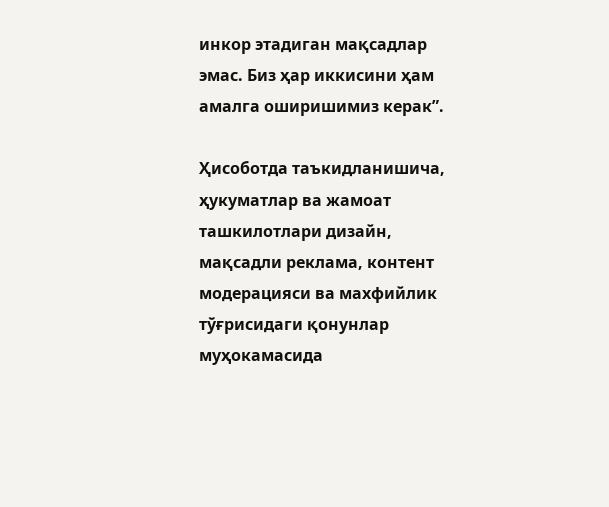инкор этадиган мақсадлар эмас. Биз ҳар иккисини ҳам амалга оширишимиз керак”.

Ҳисоботда таъкидланишича, ҳукуматлар ва жамоат ташкилотлари дизайн, мақсадли реклама, контент модерацияси ва махфийлик тўғрисидаги қонунлар муҳокамасида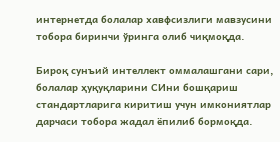интернетда болалар хавфсизлиги мавзусини тобора биринчи ўринга олиб чиқмоқда.

Бироқ сунъий интеллект оммалашгани сари, болалар ҳуқуқларини СИни бошқариш стандартларига киритиш учун имкониятлар дарчаси тобора жадал ёпилиб бормоқда.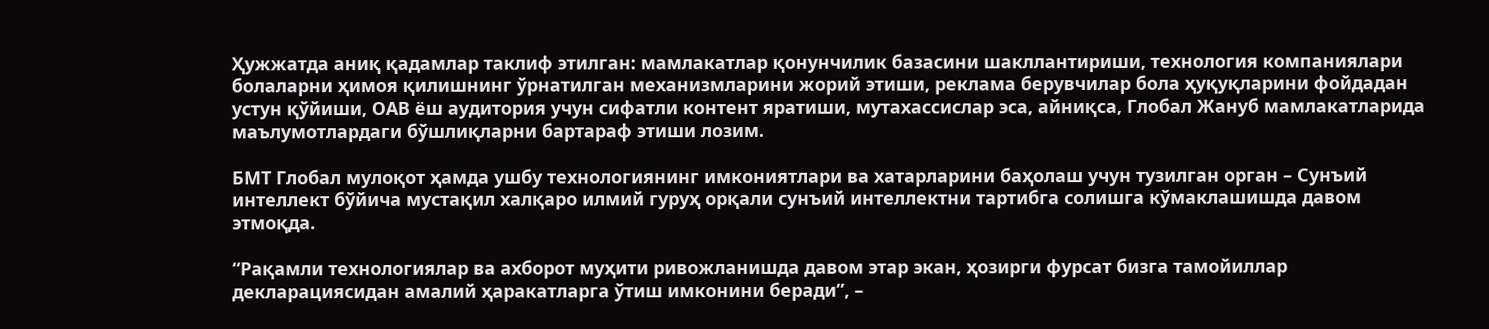Ҳужжатда аниқ қадамлар таклиф этилган: мамлакатлар қонунчилик базасини шакллантириши, технология компаниялари болаларни ҳимоя қилишнинг ўрнатилган механизмларини жорий этиши, реклама берувчилар бола ҳуқуқларини фойдадан устун қўйиши, ОАВ ёш аудитория учун сифатли контент яратиши, мутахассислар эса, айниқса, Глобал Жануб мамлакатларида маълумотлардаги бўшлиқларни бартараф этиши лозим.

БМТ Глобал мулоқот ҳамда ушбу технологиянинг имкониятлари ва хатарларини баҳолаш учун тузилган орган – Сунъий интеллект бўйича мустақил халқаро илмий гуруҳ орқали сунъий интеллектни тартибга солишга кўмаклашишда давом этмоқда.

“Рақамли технологиялар ва ахборот муҳити ривожланишда давом этар экан, ҳозирги фурсат бизга тамойиллар декларациясидан амалий ҳаракатларга ўтиш имконини беради”, –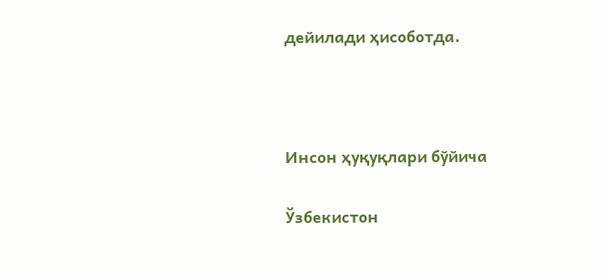дейилади ҳисоботда.



Инсон ҳуқуқлари бўйича

Ўзбекистон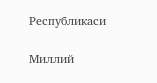Республикаси

Миллий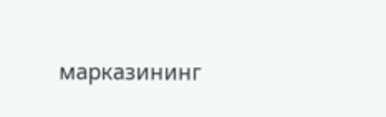марказининг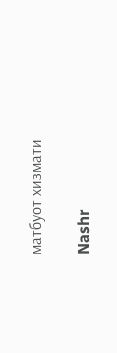матбуот хизмати

Nashr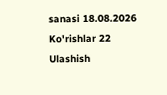sanasi 18.08.2026 Ko'rishlar 22
Ulashish